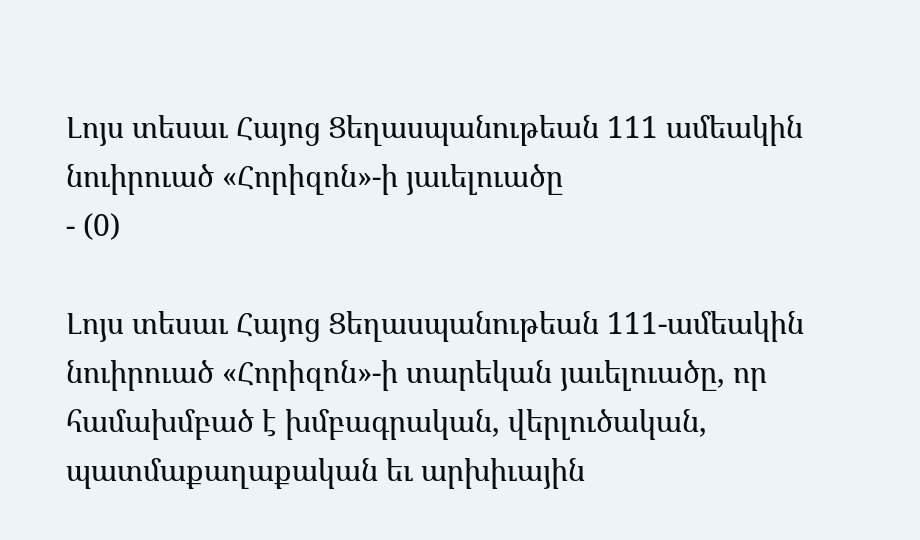Լոյս տեսաւ Հայոց Ցեղասպանութեան 111 ամեակին նուիրուած «Հորիզոն»-ի յաւելուածը
- (0)

Լոյս տեսաւ Հայոց Ցեղասպանութեան 111-ամեակին նուիրուած «Հորիզոն»-ի տարեկան յաւելուածը, որ համախմբած է խմբագրական, վերլուծական, պատմաքաղաքական եւ արխիւային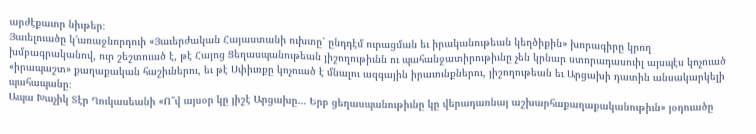արժէքաւոր նիւթեր։
Յաւելուածը կ՚առաջնորդուի «Յաւերժական Հայաստանի ուխտը՝ ընդդէմ ուրացման եւ իրականութեան կեղծիքին» խորագիրը կրող խմբագրականով, ուր շեշտուած է, թէ Հայոց Ցեղասպանութեան յիշողութիւնն ու պահանջատիրութիւնը չեն կրնար ստորադասուիլ այսպէս կոչուած «իրապաշտ» քաղաքական հաշիւներու, եւ թէ Սփիւռքը կոչուած է մնալու ազգային իրաւունքներու, յիշողութեան եւ Արցախի դատին անսակարկելի պահապանը։
Ապա Խաչիկ Տէր Ղուկասեանի «Ո՞վ այսօր կը յիշէ Արցախը… Երբ ցեղասպանութիւնը կը վերադառնայ աշխարհաքաղաքականութիւն» յօդուածը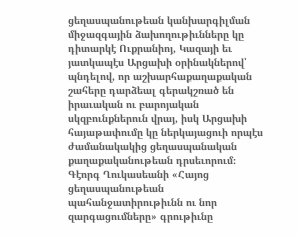ցեղասպանութեան կանխարգիլման միջազգային ձախողութիւնները կը դիտարկէ Ուքրանիոյ, Կազայի եւ յատկապէս Արցախի օրինակներով՝ պնդելով, որ աշխարհաքաղաքական շահերը դարձեալ գերակշռած են իրաւական ու բարոյական սկզբունքներուն վրայ, իսկ Արցախի հայաթափումը կը ներկայացուի որպէս ժամանակակից ցեղասպանական քաղաքականութեան դրսեւորում։
Գէորգ Ղուկասեանի «Հայոց ցեղասպանութեան պահանջատիրութիւնն ու նոր զարգացումները» գրութիւնը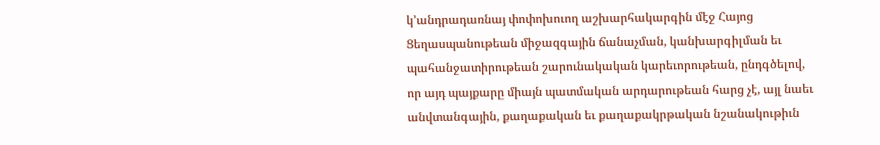կ՚անդրադառնայ փոփոխուող աշխարհակարգին մէջ Հայոց Ցեղասպանութեան միջազգային ճանաչման, կանխարգիլման եւ պահանջատիրութեան շարունակական կարեւորութեան, ընդգծելով, որ այդ պայքարը միայն պատմական արդարութեան հարց չէ, այլ նաեւ անվտանգային, քաղաքական եւ քաղաքակրթական նշանակութիւն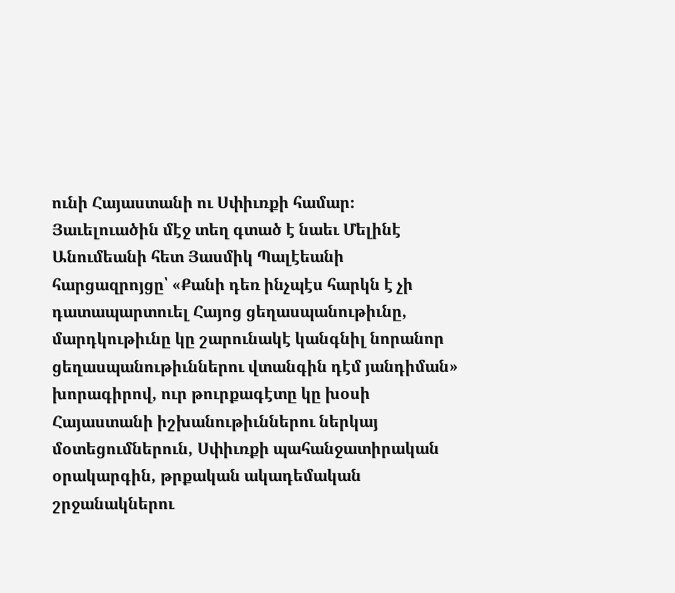ունի Հայաստանի ու Սփիւռքի համար։
Յաւելուածին մէջ տեղ գտած է նաեւ Մելինէ Անումեանի հետ Յասմիկ Պալէեանի հարցազրոյցը՝ «Քանի դեռ ինչպէս հարկն է չի դատապարտուել Հայոց ցեղասպանութիւնը, մարդկութիւնը կը շարունակէ կանգնիլ նորանոր ցեղասպանութիւններու վտանգին դէմ յանդիման» խորագիրով, ուր թուրքագէտը կը խօսի Հայաստանի իշխանութիւններու ներկայ մօտեցումներուն, Սփիւռքի պահանջատիրական օրակարգին, թրքական ակադեմական շրջանակներու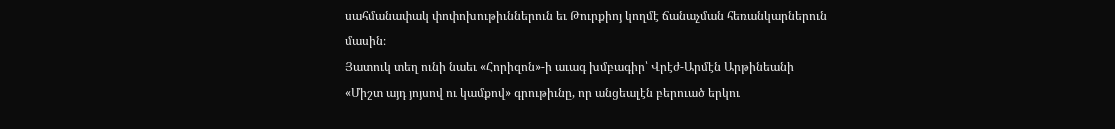սահմանափակ փոփոխութիւններուն եւ Թուրքիոյ կողմէ ճանաչման հեռանկարներուն մասին։
Յատուկ տեղ ունի նաեւ «Հորիզոն»-ի աւագ խմբագիր՝ Վրէժ-Արմէն Արթինեանի «Միշտ այդ յոյսով ու կամքով» գրութիւնը, որ անցեալէն բերուած երկու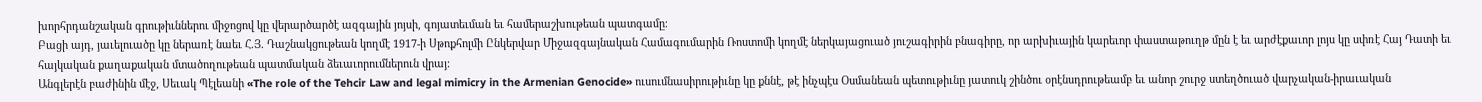խորհրդանշական գրութիւններու միջոցով կը վերարծարծէ ազգային յոյսի, գոյատեւման եւ համերաշխութեան պատգամը։
Բացի այդ, յաւելուածը կը ներառէ նաեւ Հ.Յ. Դաշնակցութեան կողմէ 1917-ի Սթոքհոլմի Ընկերվար Միջազգայնական Համագումարին Ռոստոմի կողմէ ներկայացուած յուշագիրին բնագիրը, որ արխիւային կարեւոր փաստաթուղթ մըն է եւ արժէքաւոր լոյս կը սփռէ Հայ Դատի եւ հայկական քաղաքական մտածողութեան պատմական ձեւաւորումներուն վրայ։
Անգլերէն բաժինին մէջ, Սեւակ Պէլեանի «The role of the Tehcir Law and legal mimicry in the Armenian Genocide» ուսումնասիրութիւնը կը քննէ, թէ ինչպէս Օսմանեան պետութիւնը յատուկ շինծու օրէնսդրութեամբ եւ անոր շուրջ ստեղծուած վարչական-իրաւական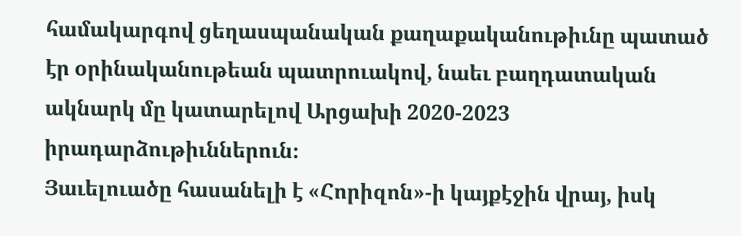համակարգով ցեղասպանական քաղաքականութիւնը պատած էր օրինականութեան պատրուակով, նաեւ բաղդատական ակնարկ մը կատարելով Արցախի 2020-2023 իրադարձութիւններուն։
Յաւելուածը հասանելի է «Հորիզոն»-ի կայքէջին վրայ, իսկ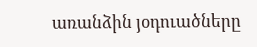առանձին յօդուածները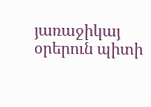յառաջիկայ օրերուն պիտի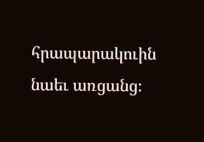հրապարակուին նաեւ առցանց։